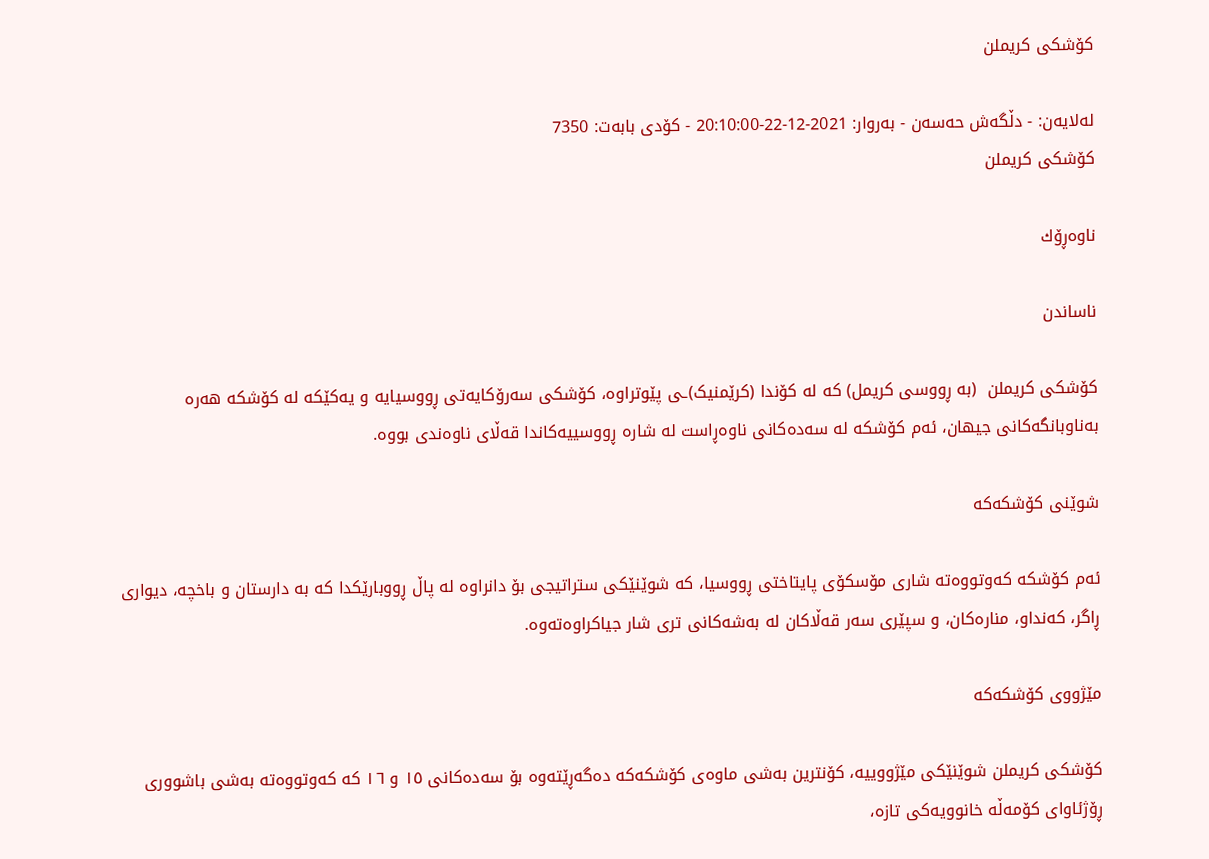کۆشکی کریملن

له‌لایه‌ن: - دڵگەش حەسەن - به‌روار: 2021-12-22-20:10:00 - کۆدی بابەت: 7350
کۆشکی کریملن

ناوه‌ڕۆك

ناساندن

کۆشکی کریملن  (بە ڕووسی کریمل) کە لە کۆندا (کرێمنیک)ـی پێوتراوە، کۆشکی سەرۆکایەتی ڕووسیایە و یەکێکە لە کۆشکە هەرە بەناوبانگەکانی جیهان، ئەم کۆشکە لە سەدەکانی ناوەڕاست لە شارە ڕووسییەکاندا قەڵای ناوەندی بووە.

شوێنی کۆشکەکە

ئەم کۆشکە کەوتووەتە شاری مۆسکۆی پایتاختی ڕووسیا، کە شوێنێکی ستراتیجی بۆ دانراوە لە پاڵ ڕووبارێکدا کە بە دارستان و باخچە، دیواری ڕاگر، کەنداو، منارەکان، و سپێری سەر قەڵاکان لە بەشەکانی تری شار جیاکراوەتەوە.

مێژووی کۆشکەکە

کۆشکی کریملن شوێنێکی مێژووییە، کۆنترین بەشی ماوەی کۆشکەکە دەگەڕێتەوە بۆ سەدەکانی ١٥ و ١٦ کە کەوتووەتە بەشی باشووری ڕۆژئاوای کۆمەڵە خانوویەکی تازە،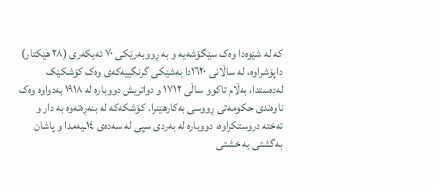کە لە شێوەدا وەک سێگۆشەیە و بە ڕووبەرێکی ٧٠ ئەیکەری (٢٨ هێکتار) داپۆشراوە، لە ساڵانی ١٦٢٠دا بەشێکی گرنگییەکەی وەک کۆشکێک لەدەستدا، بەڵام تاکوو ساڵی ١٧١٢ و دواتریش دووبارە لە ١٩١٨ بەدواوە وەک ناوەندی حکومەتی ڕووسی بەکارهێنرا. کۆشکەکە لە بنەڕەتەوە بە دار و تەختە دروستکراوە، دووبارە لە بەردی سپی لە سەدەی ١٤ـیەمدا و پاشان بەگشتی بە خشتی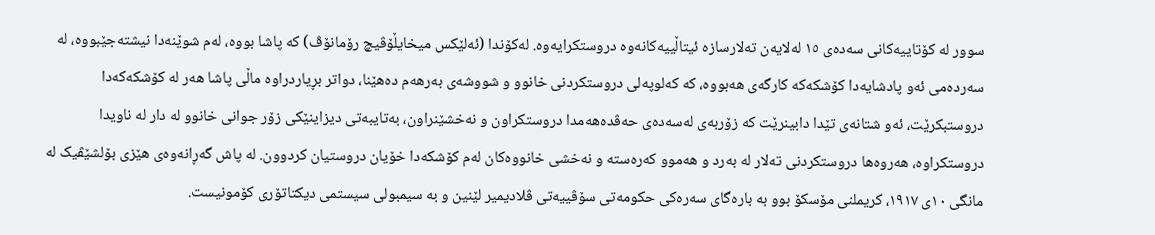سوور لە کۆتاییەکانی سەدەی ١٥ لەلایەن تەلارسازە ئیتاڵییەکانەوە دروستکرایەوە. لەکۆندا (ئەلێکس میخایڵۆڤیچ رۆمانۆڤ) کە پاشا بووە، لەم شوێنەدا نیشتەجێبووە، لە سەردەمی ئەو پادشایەدا کۆشکەکە کارگەی هەبووە، کە کەلوپەلی دروستکردنی خانوو و شووشەی بەرهەم دەهێنا، دواتر بڕیاردراوە ماڵی پاشا هەر لە کۆشکەکەدا دروستبکرێت، ئەو شتانەی تێدا دابینرێت کە زۆربەی لەسەدەی حەڤدەهەمدا دروستکراون و نەخشێنراون، بەتایبەتی دیزاینێکی زۆر جوانی خانوو لە دار لە ناویدا دروستکراوە، هەروەها دروستکردنی تەلار لە بەرد و هەموو کەرەستە و نەخشی خانووەکان لەم کۆشکەدا خۆیان دروستیان کردوون. لە پاش گەڕانەوەی هێزی بۆلشێڤیک لە مانگی ١٠ی ١٩١٧، کریملنی مۆسکۆ بوو بە بارەگای سەرەکی حکومەتی سۆڤییەتی ڤلادیمیر لێنین و بە سیمبولی سیستمی دیکتاتۆری کۆمونیست.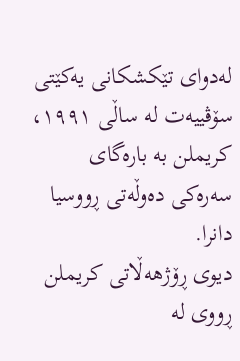لەدوای تێکشکانی یەکێتی سۆڤییەت لە ساڵی ١٩٩١، کریملن بە بارەگای سەرەکی دەوڵەتی ڕووسیا دانرا.
دیوی ڕۆژهەڵاتی کریملن ڕووی لە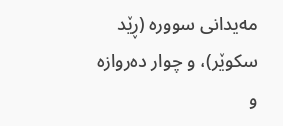مەیدانی سوورە (ڕێد سکوێر)، و چوار دەروازە و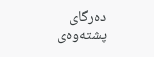دەرگای پشتەوەی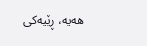هەیە، ڕێیەکی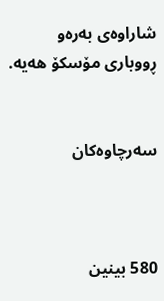شاراوەی بەرەو ڕووباری مۆسکۆ هەیە.


سەرچاوەکان



580 بینین